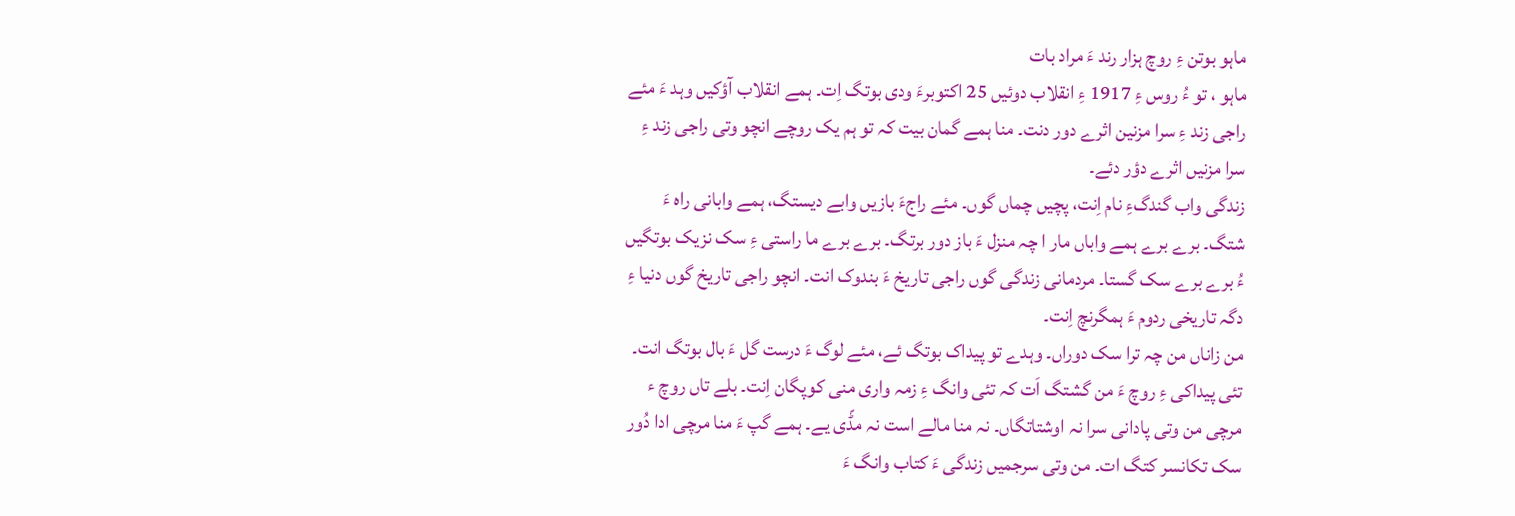ماہو بوتن ءِ روچ ہزار رند ءَ مراد بات
ماہو ، تو ءُ روس ءِ 1917 ءِ انقلاب دوئیں 25 اکتوبرءَ ودی بوتگ اِت۔ ہمے انقلاب آؤکیں وہد ءَ مئے راجی زند ءِ سرا مزنین اثرے دور دنت۔ منا ہمے گمان بیت کہ تو ہم یک روچے انچو وتی راجی زند ءِ سرا مزنیں اثرے دؤر دئے۔
زندگی واب گندگءِ نام اِنت، پچیں چماں گوں۔ مئے راجءَ بازیں وابے دیستگ، ہمے وابانی راہ ءَ شتگ۔ برے برے ہمے واباں مار ا چہ منزل ءَ باز دور برتگ۔ برے برے ما راستی ءِ سک نزیک بوتگیں ءُ برے برے سک گستا۔ مردمانی زندگی گوں راجی تاریخ ءَ بندوک انت۔ انچو راجی تاریخ گوں دنیا ءِ دگہ تاریخی ردوم ءَ ہمگرنچ اِنت۔
من زاناں من چہ ترا سک دوراں۔ وہدے تو پیداک بوتگ ئے، مئے لوگ ءَ درست گل ءَ بال بوتگ انت۔ تئی پیداکی ءِ روچ ءَ من گشتگ اَت کہ تئی وانگ ءِ زمہ واری منی کوپگان اِنت۔ بلے تاں روچ ء مرچی من وتی پادانی سرا نہ اوشتاتگاں۔ نہ منا مالے است نہ مڈّی یے۔ ہمے گپ ءَ منا مرچی ادا دُور سک تکانسر کتگ ات۔ من وتی سرجمیں زندگی ءَ کتاب وانگ ءَ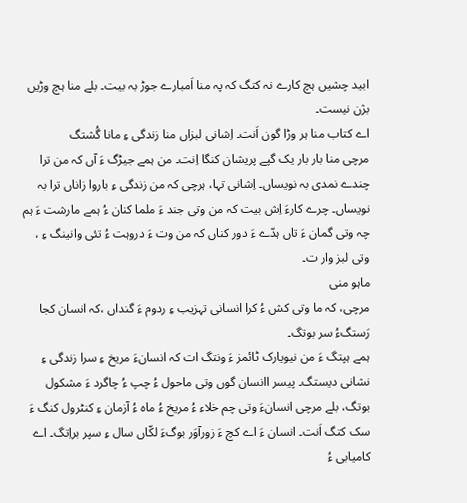ابید چشیں ہچ کارے نہ کتگ کہ پہ منا اَمبارے جوڑ بہ بیت۔ بلے منا ہچ وڑیں بژن نیست۔
اے کتاب منا ہر وڑا گون اَنت۔ اِشانی لبزاں منا زندگی ءِ مانا گُشتگ
مرچی منا بار بار یک گپے پریشان کنگا اِنت۔ من ہمے جیڑگ ءَ آں کہ من ترا چندے نمدی بہ نویساں۔ اِشانی تہا، ہرچی کہ من زندگی ءِ باروا زاناں ترا بہ نویساں۔ چرے کارءَ اِش بیت کہ من وتی جند ءَ ملما کنان ءُ ہمے مارشت ءَ ہم چہ وتی گمان ءَ تاں ہدّے ءَ دور کناں کہ من وت ءَ دروہت ءُ تئی وانینگ ءِ ، وتی لبز وار ت۔
ماہو منی
مرچی، کہ ما وتی کش ءُ کرا انسانی تہزیب ءِ ردوم ءَ گنداں ،کہ انسان کجا رَستگءُ سر بوتگ۔
ہمے ہپتگ ءَ من نیویارک ٹائمز ءَ ونتگ ات کہ انسانءَ مریخ ءِ سرا زندگی ءِ نشانی دیستگ۔ پیسر اانسان گوں وتی ماحول ءُ چپ ءُ چاگرد ءَ مشکول بوتگ، بلے مرچی انسانءَ وتی چم خلاء ءُ مریخ ءُ ماہ ءُ آزمان ءِ کنٹرول کنگ ءَ سک کتگ اَنت۔ انسان ءَ اے کچ ءَ زورآوَر بوگءَ لکّاں سال ءِ سپر براِتگ۔ اے کامیابی ءُ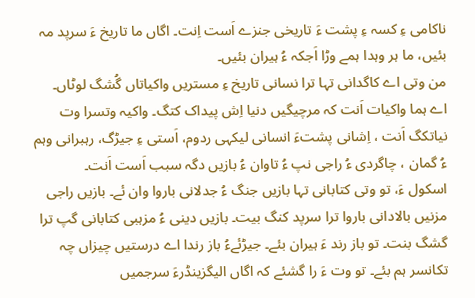ناکامی ءِ کسہ ءِ پشت ءَ تاریخی جنزے اَست اِنت۔ اگاں ما تاریخ ءَ سرپد مہ بئیں، ما ہر وہدا ہمے وڑا اَجکہ ءُ ہیران بئیں۔
من وتی اے کاگدانی تہا ترا نسانی تاریخ ءِ مستریں واکیاتاں گُشگ لوٹاں۔ اے ہما واکیات اَنت کہ مرچیگیں دنیا اِش پیداک کتگ۔ واکیہ وتسرا وت نیاتکگ اَنت ، اِشانی پشتءَ انسانی لیکہی ردوم، اَستی ءِ جیڑگ، رہبرانی وہم ءُ گمان ، چاگردی ءُ راجی نپ ءُ تاوان ءُ بازیں دگہ سبب اَست اَنت۔
اسکول ءَ، تو وتی کتابانی تہا بازیں جنگ ءُ جدلانی باروا وان ئے۔ بازیں راجی مزنیں بالادانی باروا ترا سرپد کنگ بیت۔ بازیں دینی ءُ مزہبی کتابانی گپ ترا گشگ بنت۔ تو باز رند ءَ ہیران بئے۔ جیڑئےءُ باز رندا اے درستیں چیزاں چہ تکانسر ہم بئے۔ تو وت ءَ را گشئے کہ اگاں الیگزینڈرءَ سرجمیں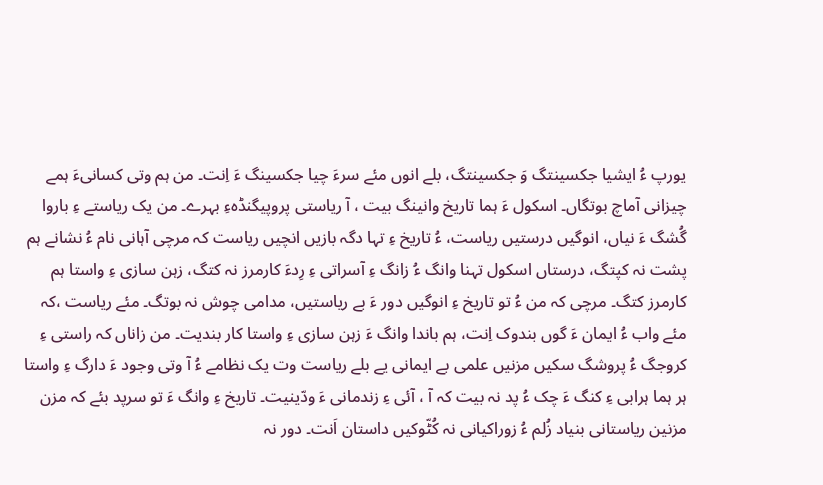یورپ ءُ ایشیا جکسینتگ وَ جکسینتگ، بلے انوں مئے سرءَ چیا جکسینگ ءَ اِنت۔ من ہم وتی کسانیءَ ہمے چیزانی آماچ بوتگاں۔ اسکول ءَ ہما تاریخ وانینگ بیت ، آ ریاستی پروپیگنڈہءِ بہرے۔ من یک ریاستے ءِ باروا گُشگ ءَ نیاں، انوگیں درستیں ریاست، ءُ تاریخ ءِ تہا دگہ بازیں انچیں ریاست کہ مرچی آہانی نام ءُ نشانے ہم پشت نہ کپتگ، درستاں اسکول تہنا وانگ ءُ زانگ ءِ آسراتی ءِ رِدءَ کارمرز نہ کتگ، زہن سازی ءِ واستا ہم کارمرز کتگ۔ مرچی کہ من ءُ تو تاریخ ءِ انوگیں دور ءَ بے ریاستیں، مدامی چوش نہ بوتگ۔ مئے ریاست ،کہ مئے واب ءُ ایمان ءَ گوں بندوک اِنت، ہم باندا وانگ ءَ زہن سازی ءِ واستا کار بندیت۔ من زاناں کہ راستی ءِ کروجگ ءُ پروشگ سکیں مزنیں علمی بے ایمانی یے بلے ریاست وت یک نظامے ءُ آ وتی وجود ءَ دارگ ءِ واستا ہر ہما ہرابی ءِ کنگ ءَ چک ءُ پد نہ بیت کہ آ ، آئی ءِ زندمانی ءَ ودّینیت۔ تاریخ ءِ وانگ ءَ تو سرپد بئے کہ مزن مزنین ریاستانی بنیاد زُلم ءُ زوراکیانی نہ کُٹّوکیں داستان اَنت۔ دور نہ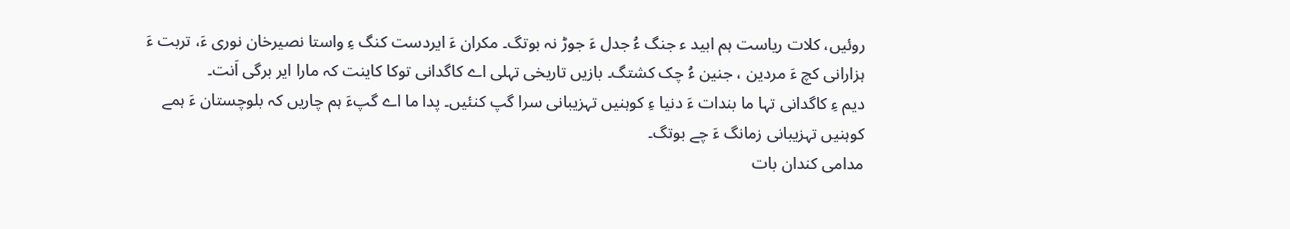روئیں، کلات ریاست ہم ابید ء جنگ ءُ جدل ءَ جوڑ نہ بوتگ۔ مکران ءَ ایردست کنگ ءِ واستا نصیرخان نوری ءَ، تربت ءَ ہزارانی کچ ءَ مردین ، جنین ءُ چک کشتگ۔ بازیں تاریخی تہلی اے کاگدانی توکا کاینت کہ مارا ایر برگی اَنت۔
دیم ءِ کاگدانی تہا ما بندات ءَ دنیا ءِ کوہنیں تہزیبانی سرا گپ کنئیں۔ پدا ما اے گپءَ ہم چاریں کہ بلوچستان ءَ ہمے کوہنیں تہزیبانی زمانگ ءَ چے بوتگ۔
مدامی کندان بات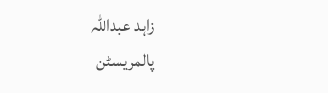زاہد عبداللہ
پالمریسٹن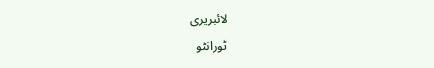لائبریری
ٹورانٹو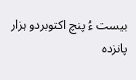بیست ءُ پنچ اکتوبردو ہزار پانزدہ